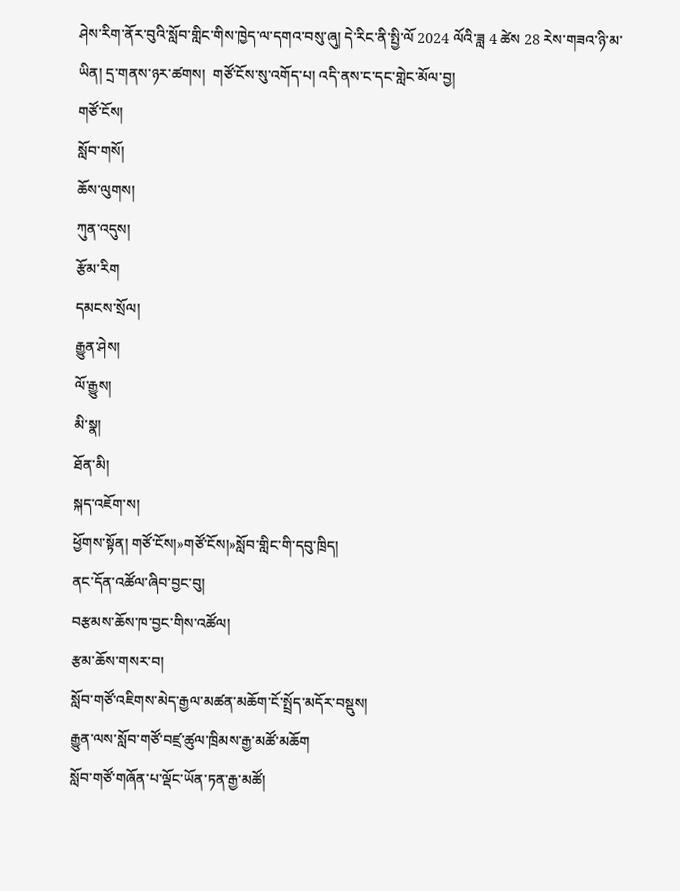ཤེས་རིག་ནོར་བུའི་སློབ་གླིང་གིས་ཁྱེད་ལ་དགའ་བསུ་ཞུ། དེ་རིང་ནི་སྤྱི་ལོ 2024 ལོའི་ཟླ 4 ཚེས 28 རེས་གཟའ་ཉི་མ་ཡིན། དྲ་གནས་ཉར་ཚགས།  གཙོ་ངོས་སུ་འགོད་པ། འདི་ནས་ང་དང་གླེང་མོལ་བྱ།
གཙོ་ངོས།
སློབ་གསོ།
ཆོས་ལུགས།
ཀུན་འདུས།
རྩོམ་རིག
དམངས་སྲོལ།
རྒྱུན་ཤེས།
ལོ་རྒྱུས།
མི་སྣ།
ཐོན་མི།
སྐད་འཇོག་ས།
ཕྱོགས་སྟོན། གཙོ་ངོས།»གཙོ་ངོས།»སློབ་གླིང་གི་དབུ་ཁྲིད།
ནང་དོན་འཚོལ་ཞིབ་བྱང་བུ།
བརྩམས་ཆོས་ཁ་བྱང་གིས་འཚོལ།
རྩམ་ཆོས་གསར་བ།
སློབ་གཙོ་འཇིགས་མེད་རྒྱལ་མཚན་མཆོག་ངོ་སྤྲོད་མདོར་བསྡུས།
རྒྱུན་ལས་སློབ་གཙོ་བཛྲ་ཚུལ་ཁྲིམས་རྒྱ་མཚོ་མཆོག
སློབ་གཙོ་གཞོན་པ་ལྡོང་ཡོན་ཏན་རྒྱ་མཚོ།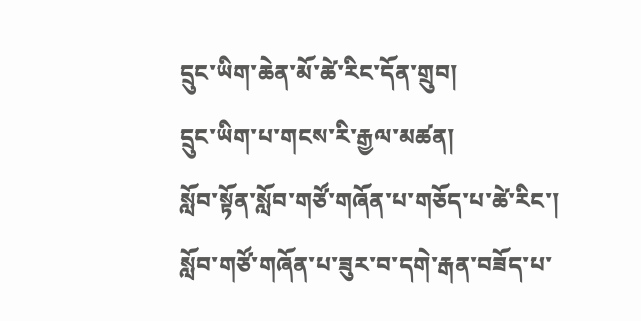དྲུང་ཡིག་ཆེན་མོ་ཚེ་རིང་དོན་གྲུབ།
དྲུང་ཡིག་པ་གངས་རི་རྒྱལ་མཚན།
སློབ་སྟོན་སློབ་གཙོ་གཞོན་པ་གཅོད་པ་ཚེ་རིང་།
སློབ་གཙོ་གཞོན་པ་ཟུར་བ་དགེ་རྒན་བཟོད་པ་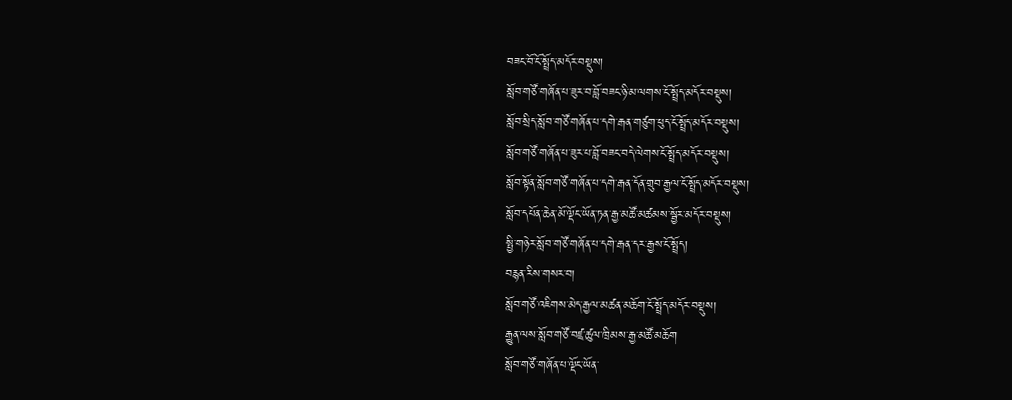བཟང་བོ་ངོ་སྤྲོད་མདོར་བསྡུས།
སློབ་གཙོ་གཞོན་པ་ཟུར་བ་བློ་བཟང་ཉི་མ་ལགས་ངོ་སྤྲོད་མདོར་བསྡུས།
སློབ་སྲིད་སློབ་གཙོ་གཞོན་པ་དགེ་རྒན་གཙུག་ཕུད་ངོ་སྤྲོད་མདོར་བསྡུས།
སློབ་གཙོ་གཞོན་པ་ཟུར་པ་བློ་བཟང་བདེ་ལེགས་ངོ་སྤྲོད་མདོར་བསྡུས།
སློབ་སྟོན་སློབ་གཙོ་གཞོན་པ་དགེ་རྒན་དོན་གྲུབ་རྒྱལ་ངོ་སྤྲོད་མདོར་བསྡུས།
སློབ་དཔོན་ཆེན་མོ་ལྡོང་ཡོན་ཏན་རྒྱ་མཚོ་མཚམས་སྦྱོར་མདོར་བསྡུས།
སྤྱི་གཉེར་སློབ་གཙོ་གཞོན་པ་དགེ་རྒན་དར་རྒྱས་ངོ་སྤྲོད།
བརྙན་རིས་གསར་བ།
སློབ་གཙོ་འཇིགས་མེད་རྒྱལ་མཚན་མཆོག་ངོ་སྤྲོད་མདོར་བསྡུས།
རྒྱུན་ལས་སློབ་གཙོ་བཛྲ་ཚུལ་ཁྲིམས་རྒྱ་མཚོ་མཆོག
སློབ་གཙོ་གཞོན་པ་ལྡོང་ཡོན་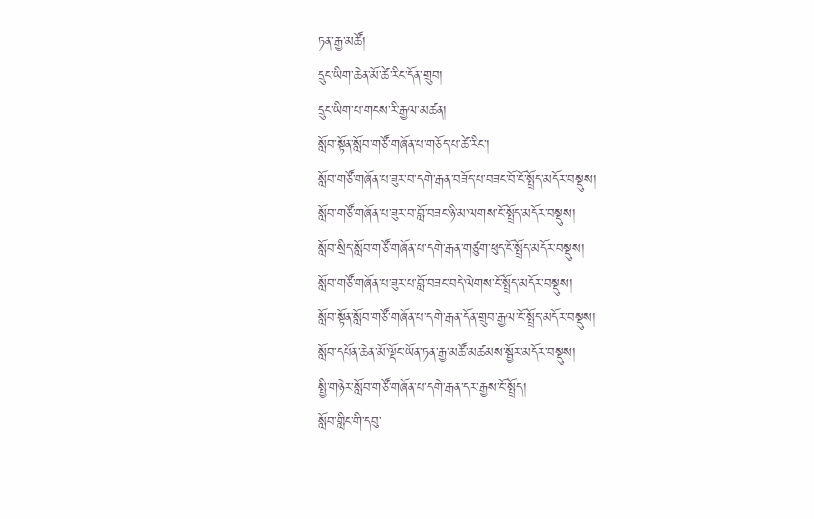ཏན་རྒྱ་མཚོ།
དྲུང་ཡིག་ཆེན་མོ་ཚེ་རིང་དོན་གྲུབ།
དྲུང་ཡིག་པ་གངས་རི་རྒྱལ་མཚན།
སློབ་སྟོན་སློབ་གཙོ་གཞོན་པ་གཅོད་པ་ཚེ་རིང་།
སློབ་གཙོ་གཞོན་པ་ཟུར་བ་དགེ་རྒན་བཟོད་པ་བཟང་བོ་ངོ་སྤྲོད་མདོར་བསྡུས།
སློབ་གཙོ་གཞོན་པ་ཟུར་བ་བློ་བཟང་ཉི་མ་ལགས་ངོ་སྤྲོད་མདོར་བསྡུས།
སློབ་སྲིད་སློབ་གཙོ་གཞོན་པ་དགེ་རྒན་གཙུག་ཕུད་ངོ་སྤྲོད་མདོར་བསྡུས།
སློབ་གཙོ་གཞོན་པ་ཟུར་པ་བློ་བཟང་བདེ་ལེགས་ངོ་སྤྲོད་མདོར་བསྡུས།
སློབ་སྟོན་སློབ་གཙོ་གཞོན་པ་དགེ་རྒན་དོན་གྲུབ་རྒྱལ་ངོ་སྤྲོད་མདོར་བསྡུས།
སློབ་དཔོན་ཆེན་མོ་ལྡོང་ཡོན་ཏན་རྒྱ་མཚོ་མཚམས་སྦྱོར་མདོར་བསྡུས།
སྤྱི་གཉེར་སློབ་གཙོ་གཞོན་པ་དགེ་རྒན་དར་རྒྱས་ངོ་སྤྲོད།
སློབ་གླིང་གི་དབུ་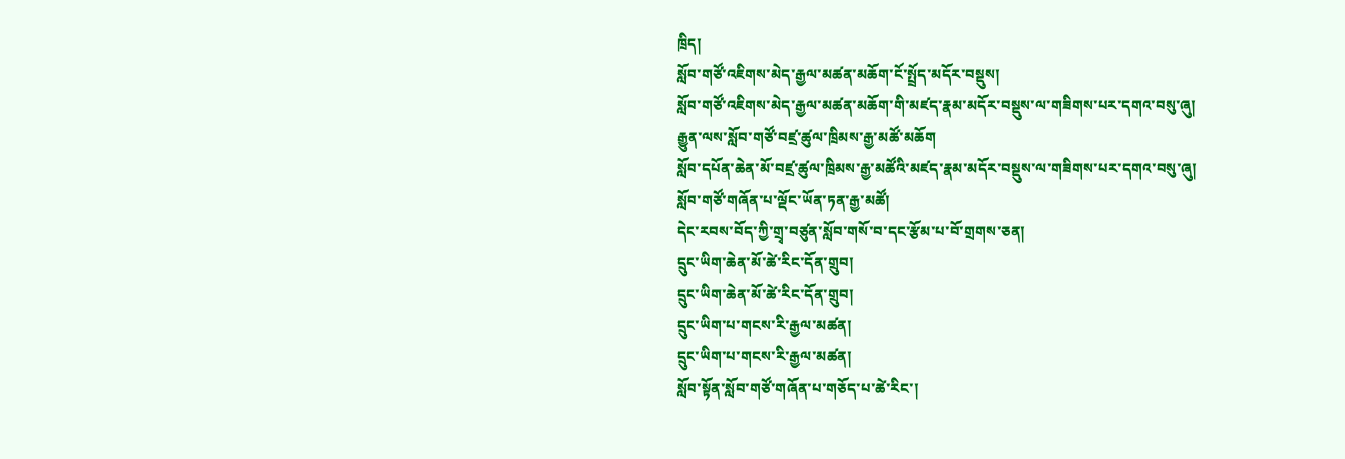ཁྲིད།
སློབ་གཙོ་འཇིགས་མེད་རྒྱལ་མཚན་མཆོག་ངོ་སྤྲོད་མདོར་བསྡུས།
སློབ་གཙོ་འཇིགས་མེད་རྒྱལ་མཚན་མཆོག་གི་མཛད་རྣམ་མདོར་བསྡུས་ལ་གཟིགས་པར་དགའ་བསུ་ཞུ།
རྒྱུན་ལས་སློབ་གཙོ་བཛྲ་ཚུལ་ཁྲིམས་རྒྱ་མཚོ་མཆོག
སློབ་དཔོན་ཆེན་མོ་བཛྲ་ཚུལ་ཁྲིམས་རྒྱ་མཚོའི་མཛད་རྣམ་མདོར་བསྡུས་ལ་གཟིགས་པར་དགའ་བསུ་ཞུ།
སློབ་གཙོ་གཞོན་པ་ལྡོང་ཡོན་ཏན་རྒྱ་མཚོ།
དེང་རབས་བོད་ཀྱི་གྲྭ་བཙུན་སློབ་གསོ་བ་དང་རྩོམ་པ་བོ་གྲགས་ཅན།
དྲུང་ཡིག་ཆེན་མོ་ཚེ་རིང་དོན་གྲུབ།
དྲུང་ཡིག་ཆེན་མོ་ཚེ་རིང་དོན་གྲུབ།
དྲུང་ཡིག་པ་གངས་རི་རྒྱལ་མཚན།
དྲུང་ཡིག་པ་གངས་རི་རྒྱལ་མཚན།
སློབ་སྟོན་སློབ་གཙོ་གཞོན་པ་གཅོད་པ་ཚེ་རིང་།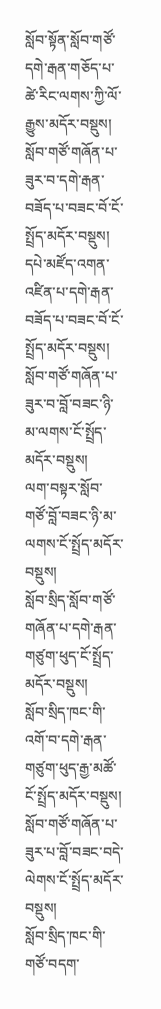སློབ་སྟོན་སློབ་གཙོ་དགེ་རྒན་གཅོད་པ་ཚེ་རིང་ལགས་ཀྱི་ལོ་རྒྱུས་མདོར་བསྡུས།
སློབ་གཙོ་གཞོན་པ་ཟུར་བ་དགེ་རྒན་བཟོད་པ་བཟང་བོ་ངོ་སྤྲོད་མདོར་བསྡུས།
དཔེ་མཛོད་འགན་འཛིན་པ་དགེ་རྒན་བཟོད་པ་བཟང་བོ་ངོ་སྤྲོད་མདོར་བསྡུས།
སློབ་གཙོ་གཞོན་པ་ཟུར་བ་བློ་བཟང་ཉི་མ་ལགས་ངོ་སྤྲོད་མདོར་བསྡུས།
ལག་བསྟར་སློབ་གཙོ་བློ་བཟང་ཉི་མ་ལགས་ངོ་སྤྲོད་མདོར་བསྡུས།
སློབ་སྲིད་སློབ་གཙོ་གཞོན་པ་དགེ་རྒན་གཙུག་ཕུད་ངོ་སྤྲོད་མདོར་བསྡུས།
སློབ་སྲིད་ཁང་གི་འགོ་བ་དགེ་རྒན་གཙུག་ཕུད་རྒྱ་མཚོ་ངོ་སྤྲོད་མདོར་བསྡུས།
སློབ་གཙོ་གཞོན་པ་ཟུར་པ་བློ་བཟང་བདེ་ལེགས་ངོ་སྤྲོད་མདོར་བསྡུས།
སློབ་སྲིད་ཁང་གི་གཙོ་བདག་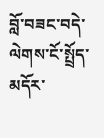བློ་བཟང་བདེ་ལེགས་ངོ་སྤྲོད་མདོར་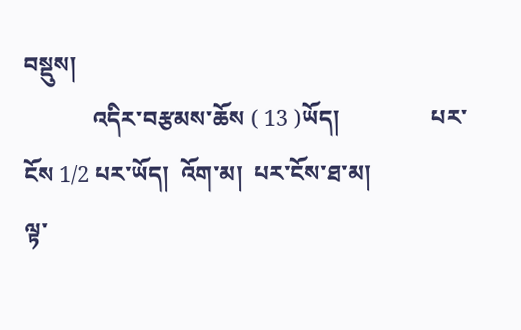བསྡུས།
            འདིར་བརྩམས་ཆོས ( 13 )ཡོད།                པར་ངོས 1/2 པར་ཡོད།  འོག་མ།  པར་ངོས་ཐ་མ།
ལྟ་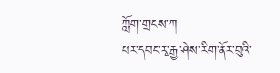ཀློག་གྲངས་ཀ
པར་དབང་རྭ་རྒྱ་ཤེས་རིག་ནོར་བུའི་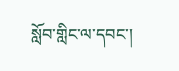སློབ་གླིང་ལ་དབང་།